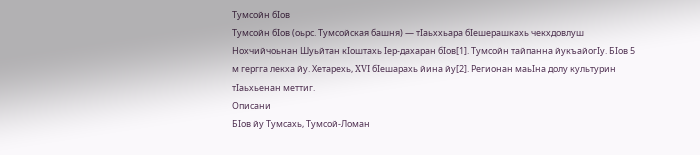Тумсойн бӀов
Тумсойн бӀов (оьрс. Тумсойская башня) — тӀаьххьара бӀешерашкахь чекхдовлуш Нохчийчоьнан Шуьйтан кӀоштахь Ӏер-дахаран бӀов[1]. Тумсойн тайпанна йукъайогӀу. БӀов 5 м гергга лекха йу. Хетарехь, XVI бӀешарахь йина йу[2]. Регионан маьӀна долу культурин тӀаьхьенан меттиг.
Описани
БӀов йу Тумсахь, Тумсой-Ломан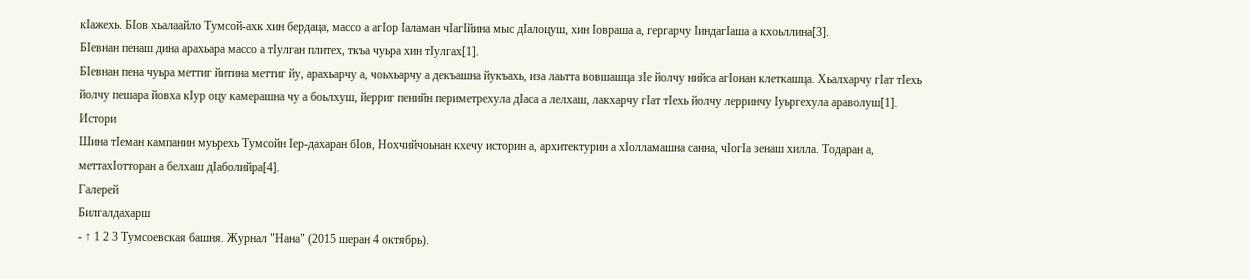кӀажехь. БӀов хьалаайло Тумсой-ахк хин бердаца, массо а агӀор Ӏаламан чӀагӀйина мыс дӀалоцуш, хин Ӏовраша а, гергарчу ӀиндагӀаша а кхоьллина[3].
БӀевнан пенаш дина арахьара массо а тӀулган плитех, ткъа чуьра хин тӀулгах[1].
БӀевнан пена чуьра меттиг йитина меттиг йу, арахьарчу а, чоьхьарчу а декъашна йукъахь, иза лаьтта вовшашца зӀе йолчу нийса агӀонан клеткашца. Хьалхарчу гӀат тӀехь йолчу пешара йовха кӀур оцу камерашна чу а боьлхуш, йерриг пенийн периметрехула дӀаса а лелхаш, лакхарчу гӀат тӀехь йолчу лерринчу Ӏуьргехула араволуш[1].
Истори
Шина тӀеман кампанин муьрехь Тумсойн Ӏер-дахаран бӀов, Нохчийчоьнан кхечу историн а, архитектурин а хӀолламашна санна, чӀогӀа зенаш хилла. Тодаран а, меттахӀотторан а белхаш дӀаболийра[4].
Галерей
Билгалдахарш
- ↑ 1 2 3 Тумсоевская башня. Журнал "Нана" (2015 шеран 4 октябрь).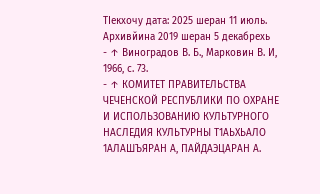ТӀекхочу дата: 2025 шеран 11 июль. Архивйина 2019 шеран 5 декабрехь
- ↑ Виноградов В. Б., Марковин В. И, 1966, с. 73.
- ↑ КОМИТЕТ ПРАВИТЕЛЬСТВА ЧЕЧЕНСКОЙ РЕСПУБЛИКИ ПО ОХРАНЕ И ИСПОЛЬЗОВАНИЮ КУЛЬТУРНОГО НАСЛЕДИЯ КУЛЬТУРНЫ Т1АЬХЬАЛО 1АЛАШЪЯРАН А, ПАЙДАЭЦАРАН А.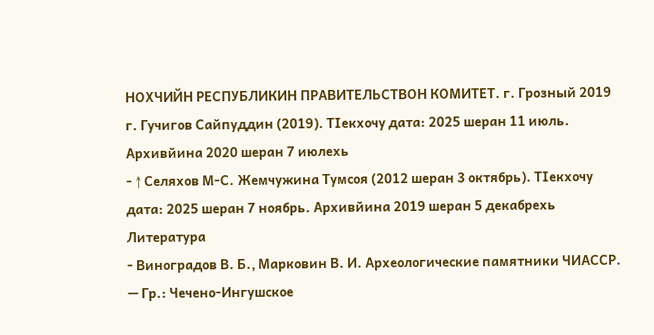НОХЧИЙН РЕСПУБЛИКИН ПРАВИТЕЛЬСТВОН КОМИТЕТ. г. Грозный 2019 г. Гучигов Сайпуддин (2019). ТӀекхочу дата: 2025 шеран 11 июль. Архивйина 2020 шеран 7 июлехь
- ↑ Селяхов М-С. Жемчужина Тумсоя (2012 шеран 3 октябрь). ТӀекхочу дата: 2025 шеран 7 ноябрь. Архивйина 2019 шеран 5 декабрехь
Литература
- Виноградов В. Б., Марковин В. И. Археологические памятники ЧИАССР. — Гр.: Чечено-Ингушское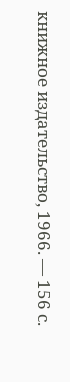книжное издательство, 1966. — 156 с.